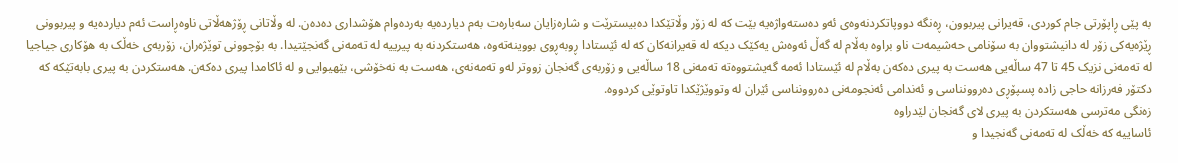بە پێی ڕاپۆرتی جام کوردی، قەیرانی پیربوون، ڕەنگە دووپاتکردنەوەی ئەو دەستەواژەیە بێت کە لە زۆر وڵاتێکدا دەبیسترێت و شارەزایان سەبارەت بەم دیاردەیە بەردەوام هۆشداری دەدەن. لە وڵاتانی ڕۆژهەڵاتی ناوەڕاست ئەم دیاردەیە و پیربوونی ڕێژەیەکی زۆر لە دانیشتووان بە سۆنامی حەشیمەت ناو براوە بەڵام لە گەڵ ئەوەش یەکێک دیکە لە قەیرانەکان کە لە ئێستادا ڕوبەڕوی بووینەتەوە، هەستکردنە بە پیرییە لە تەمەنی گەنجێتیدا. بە بۆچوونی توێژەران، زۆربەی خەڵک بە هۆکاری جیاجیا لە تەمەنی نزیک 45 تا 47 ساڵەیی هەست بە پیری دەکەن بەڵام لە ئێستادا ئەمە گەیشتووەتە تەمەنی 18 ساڵەیی و زۆربەی گەنجان زووتر لەو تەمەنەی، هەست بە نەخۆشی، بێهیوایی و لە ئاکامدا پیری دەکەن. هەستکردن بە پیری بابەتێکە کە دکتۆر فەرزانە حاجی زادە پسپۆڕی دەروونناسی و ئەندامی ئەنجومەنی دەروونناسی ئێران لە وتووێژێکدا تاوتوێی کردووە.
زەنگی مەترسی هەستکردن بە پیری لای گەنجان لێدراوە
ئاساییە کە خەڵک لە تەمەنی گەنجیدا و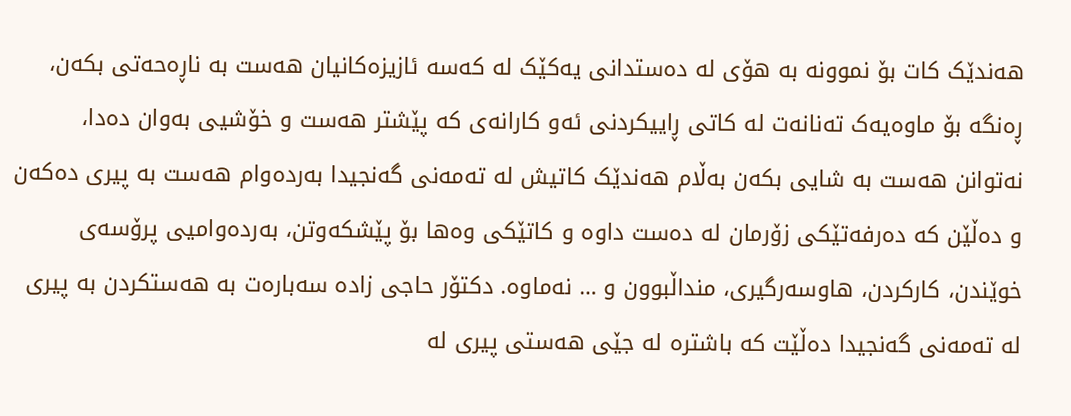هەندێک کات بۆ نموونە بە هۆی لە دەستدانی یەکێک لە کەسە ئازیزەکانیان هەست بە ناڕەحەتی بکەن، ڕەنگە بۆ ماوەیەک تەنانەت لە کاتی ڕاییکردنی ئەو کارانەی کە پێشتر هەست و خۆشیی بەوان دەدا، نەتوانن هەست بە شایی بکەن بەڵام هەندێک کاتیش لە تەمەنی گەنجیدا بەردەوام هەست بە پیری دەکەن و دەڵێن کە دەرفەتێکی زۆرمان لە دەست داوە و کاتێکی وەها بۆ پێشکەوتن، بەردەوامیی پرۆسەی خوێندن، کارکردن، هاوسەرگیری، منداڵبوون و … نەماوە. دکتۆر حاجی زادە سەبارەت بە هەستکردن بە پیری لە تەمەنی گەنجیدا دەڵێت کە باشترە لە جێی هەستی پیری لە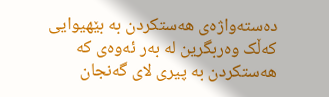دەستەواژەی هەستکردن بە بێهیوایی کەڵک وەربگرین لە بەر ئەوەی کە هەستکردن بە پیری لای گەنجان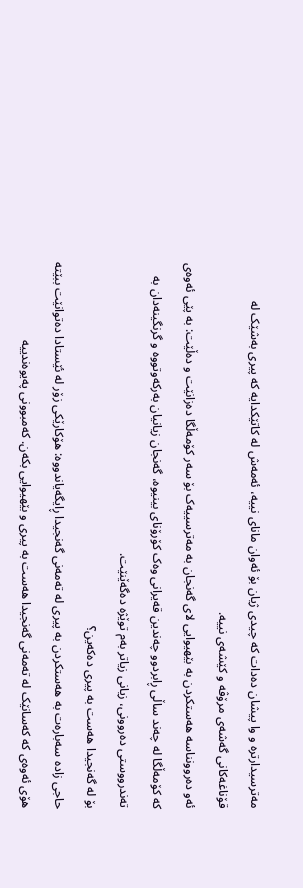مەترسیدارترە و وا پیشان دەدات کە چیدی ژیان بۆ ئەوان مانای نییە، ئەمەش لە کاتێکدایە کە پیری بەشێک لە قۆناغەکانی گەشەی مرۆڤە و کێشەی نییە.
ئەو دەروونناسە هەستکردن بە بێهیوایی لای گەنجان بە مەترسییەک بۆ سەر کۆمەڵگا دەزانێت و دەڵێت: بە پێی ئەوەی کە کۆمەڵگا لە چەند ساڵی ڕابردوو چەندین قەیرانی وەک کۆرۆنای بینیوە، گەنجان زیانیان بەرکەوتووە و گرنگینەدان بە تەندرووستی دەروونی، زیانی زیاتر بەم توێژە دەگەێنێت.
بۆ لە گەنجیدا هەست بە پیری دەکەین؟
حاجی زادە سەبارەت بە هەستکردن بە پیری لە تەمەنی گەنجیدا ڕایگەیاندووە: هۆکارێکی زۆر لە ئێستادا دەتوانێت ببێتە هۆی ئەوەی کە کەسانێک لە تەمەنی گەنجیدا هەست بە پیری و بێهیوایی بکەن. کەمبوونی پەیوەندییە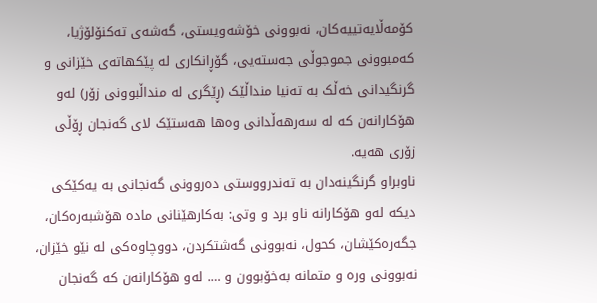کۆمەڵایەتییەکان، نەبوونی خۆشەویستی، گەشەی تەکنۆلۆژیا، کەمبوونی جموجوڵی جەستەیی، گۆڕانکاری لە پێکهاتەی خێزانی و گرنگیدانی خەڵک بە تەنیا منداڵێک (ڕێگری لە منداڵبوونی زۆر) لەو هۆکارانەن کە لە سەرهەڵدانی وەها هەستێک لای گەنجان ڕۆڵی زۆری هەیە.
ناوبراو گرنگینەدان بە تەندرووستی دەروونی گەنجانی بە یەکێکی دیکە لەو هۆکارانە ناو برد و وتی: بەکارهێنانی مادە هۆشبەرەکان، جگەرەکێشان، کحول، نەبوونی گەشتکردن، دووچاوەکی لە نێو خێزان، نەبوونی ورە و متمانە بەخۆبوون و …. لەو هۆکارانەن کە گەنجان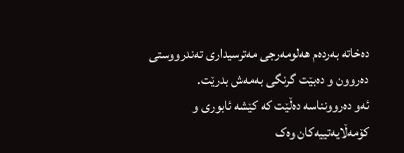دەخاتە بەردەم هەلومەرجی مەترسیداری تەندرووستی دەروون و دەبێت گرنگی بەمەش بدرێت.
ئەو دەروونناسە دەڵێت کە کێشە ئابوری و کۆمەڵایەتییەکان وەک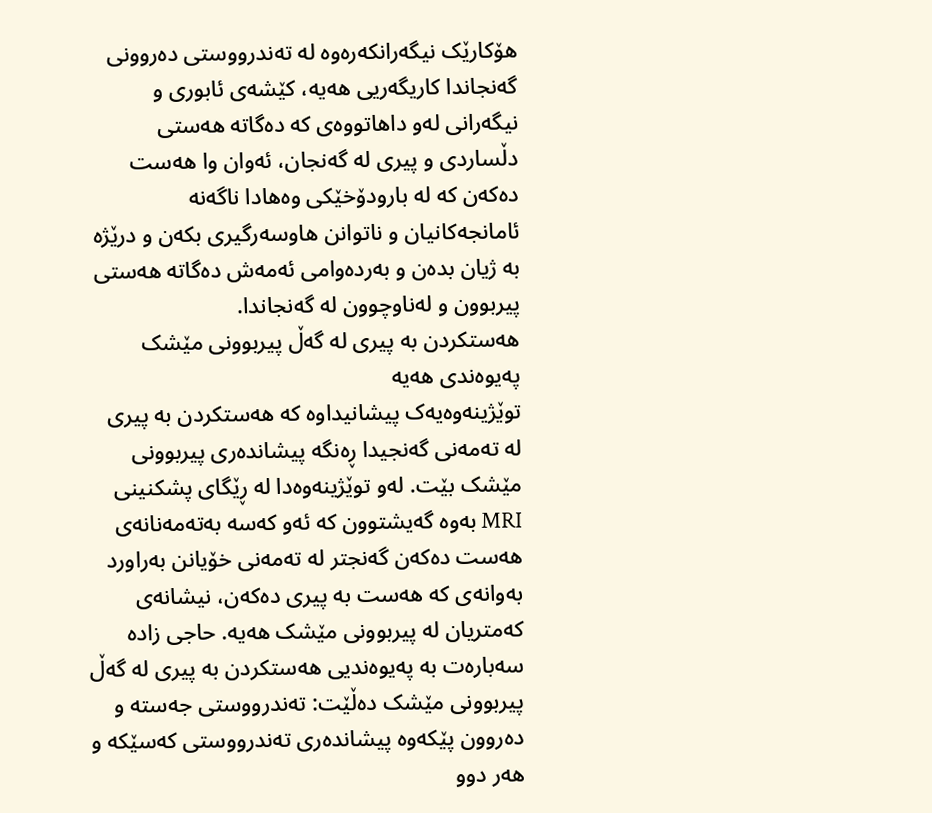هۆکارێک نیگەرانکەرەوە لە تەندرووستی دەروونی گەنجاندا کاریگەریی هەیە، کێشەی ئابوری و نیگەرانی لەو داهاتووەی کە دەگاتە هەستی دڵساردی و پیری لە گەنجان، ئەوان وا هەست دەکەن کە لە بارودۆخێکی وەهادا ناگەنە ئامانجەکانیان و ناتوانن هاوسەرگیری بکەن و درێژە بە ژیان بدەن و بەردەوامی ئەمەش دەگاتە هەستی پیربوون و لەناوچوون لە گەنجاندا.
هەستکردن بە پیری لە گەڵ پیربوونی مێشک پەیوەندی هەیە
توێژینەوەیەک پیشانیداوە کە هەستکردن بە پیری لە تەمەنی گەنجیدا ڕەنگە پیشاندەری پیربوونی مێشک بێت. لەو توێژینەوەدا لە ڕێگای پشکنینی MRI بەوە گەیشتوون کە ئەو کەسە بەتەمەنانەی هەست دەکەن گەنجتر لە تەمەنی خۆیانن بەراورد بەوانەی کە هەست بە پیری دەکەن، نیشانەی کەمتریان لە پیربوونی مێشک هەیە. حاجی زادە سەبارەت بە پەیوەندیی هەستکردن بە پیری لە گەڵ پیربوونی مێشک دەڵێت: تەندرووستی جەستە و دەروون پێکەوە پیشاندەری تەندرووستی کەسێکە و هەر دوو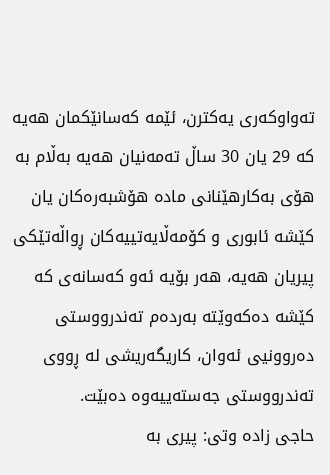تەواوکەری یەکترن، ئێمە کەسانێکمان هەیە کە 29 یان 30 ساڵ تەمەنیان هەیە بەڵام بە هۆی بەکارهێنانی مادە هۆشبەرەکان یان کێشە ئابوری و کۆمەڵایەتییەکان ڕواڵەتێکی پیریان هەیە، هەر بۆیە ئەو کەسانەی کە کێشە دەکەوێتە بەردەم تەندرووستی دەروونیی ئەوان، کاریگەریشی لە ڕووی تەندرووستی جەستەییەوە دەبێت.
حاجی زادە وتی: پیری بە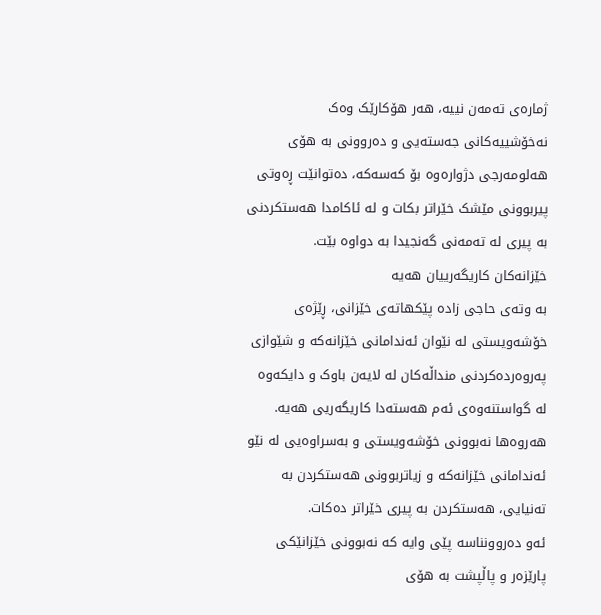ژمارەی تەمەن نییە، هەر هۆکارێک وەک نەخۆشییەکانی جەستەیی و دەروونی بە هۆی هەلومەرجی دژوارەوە بۆ کەسەکە، دەتوانێت ڕەوتی پیربوونی مێشک خێراتر بکات و لە ئاکامدا هەستکردنی بە پیری لە تەمەنی گەنجیدا بە دواوە بێت.
خێزانەکان کاریگەرییان هەیە
بە وتەی حاجی زادە پێکهاتەی خێزانی، ڕێژەی خۆشەویستی لە نێوان ئەندامانی خێزانەکە و شێوازی پەروەردەکردنی منداڵەکان لە لایەن باوک و دایکەوە لە گواستنەوەی ئەم هەستەدا کاریگەریی هەیە. هەروەها نەبوونی خۆشەویستی و بەسراوەیی لە نێو ئەندامانی خێزانەکە و زیاتربوونی هەستکردن بە تەنیایی، هەستکردن بە پیری خێراتر دەکات.
ئەو دەروونناسە پێی وایە کە نەبوونی خێزانێکی پارێزەر و پاڵپشت بە هۆی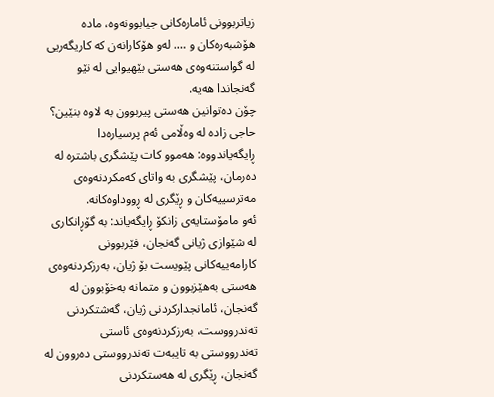زیاتربوونی ئامارەکانی جیابوونەوە، مادە هۆشبەرەکان و …. لەو هۆکارانەن کە کاریگەریی لە گواستنەوەی هەستی بێهیوایی لە نێو گەنجاندا هەیە.
چۆن دەتوانین هەستی پیربوون بە لاوە بنێین؟
حاجی زادە لە وەڵامی ئەم پرسیارەدا ڕایگەیاندووە: هەموو کات پێشگری باشترە لە دەرمان، پێشگری بە واتای کەمکردنەوەی مەترسییەکان و ڕێگری لە ڕووداوەکانە.
ئەو مامۆستایەی زانکۆ ڕایگەیاند: بە گۆڕانکاری لە شێوازی ژیانی گەنجان، فێربوونی کارامەییەکانی پێویست بۆ ژیان، بەرزکردنەوەی هەستی بەهێزبوون و متمانە بەخۆبوون لە گەنجان، ئامانجدارکردنی ژیان، گەشتکردنی تەندرووست، بەرزکردنەوەی ئاستی تەندرووستی بە تایبەت تەندرووستی دەروون لە گەنجان، ڕێگری لە هەستکردنی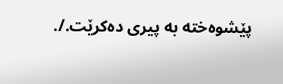پێشوەختە بە پیری دەکرێت./.